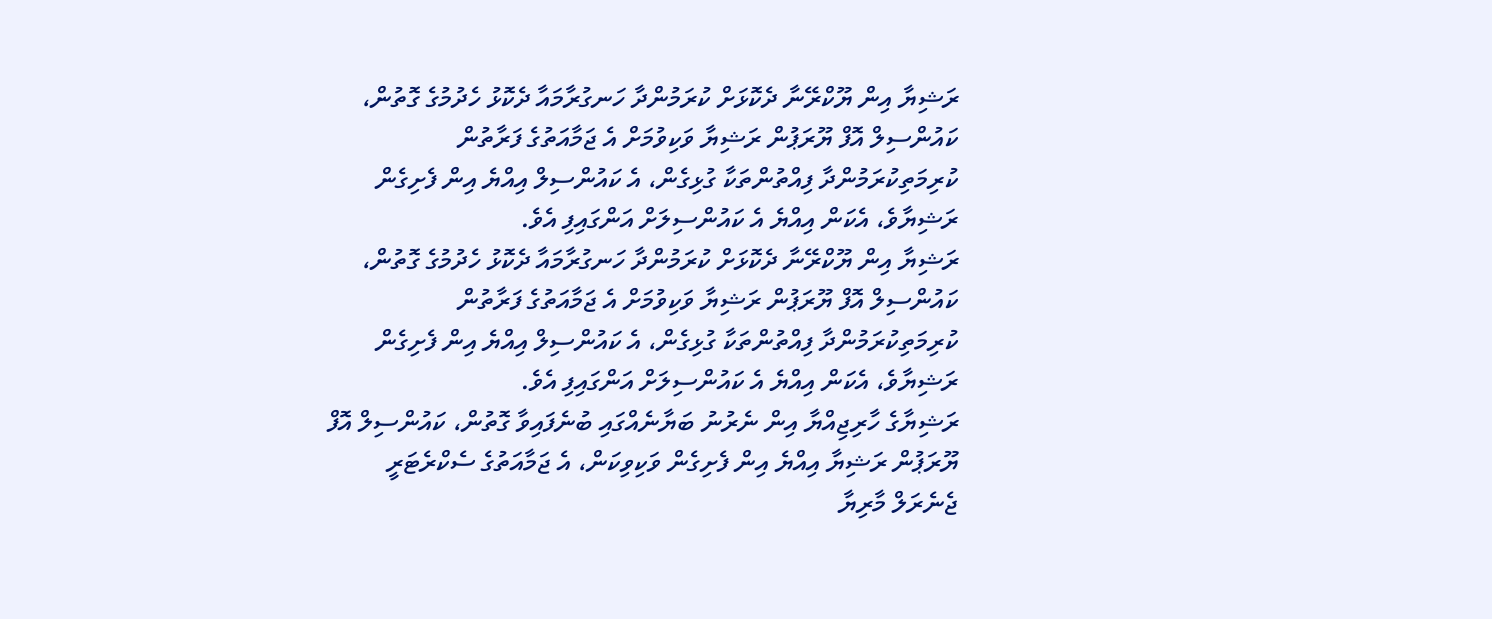ރަޝިޔާ އިން ޔޫކްރޭނާ ދެކޮޅަށް ކުރަމުންދާ ހަނގުރާމައާ ދެކޮޅު ހެދުމުގެ ގޮތުން، ކައުންސިލް އޮފް ޔޫރަޕުން ރަޝިޔާ ވަކިވުމަށް އެ ޖަމާއަތުގެ ފަރާތުން ކުރިމަތިކުރަމުންދާ ފިއްތުންތަކާ ގުޅިގެން، އެ ކައުންސިލް އިއްޔެ އިން ފެށިގެން ރަޝިޔާވެ، އެކަން އިއްޔެ އެ ކައުންސިލަށް އަންގައިފި އެވެ.
ރަޝިޔާ އިން ޔޫކްރޭނާ ދެކޮޅަށް ކުރަމުންދާ ހަނގުރާމައާ ދެކޮޅު ހެދުމުގެ ގޮތުން، ކައުންސިލް އޮފް ޔޫރަޕުން ރަޝިޔާ ވަކިވުމަށް އެ ޖަމާއަތުގެ ފަރާތުން ކުރިމަތިކުރަމުންދާ ފިއްތުންތަކާ ގުޅިގެން، އެ ކައުންސިލް އިއްޔެ އިން ފެށިގެން ރަޝިޔާވެ، އެކަން އިއްޔެ އެ ކައުންސިލަށް އަންގައިފި އެވެ.
ރަޝިޔާގެ ހާރިޖިއްޔާ އިން ނެރުނު ބަޔާނެއްގައި ބުނެފައިވާ ގޮތުން، ކައުންސިލް އޮފް ޔޫރަޕުން ރަޝިޔާ އިއްޔެ އިން ފެށިގެން ވަކިވިކަން، އެ ޖަމާއަތުގެ ސެކްރެޓަރީ ޖެނެރަލް މާރިޔާ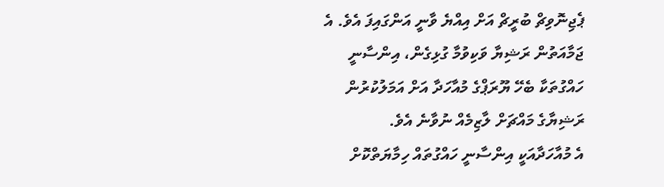ޕެޖިނޮވިޗް ބުރީޗް އަށް އިއްޔެ ވާނީ އަންގައިފަ އެވެ. އެ ޖަމާއަތުން ރަޝިޔާ ވަކިވުމާ ގުޅިގެން، އިންސާނީ ހައްގުތަކާ ބެހޭ ޔޫރަޕްގެ މުއާހަދާ އަށް އަމަލުކުރުން ރަޝިޔާގެ މައްޗަށް ލާޒިމެއް ނުވާނެ އެވެ.
އެ މުއާހަދާއަކީ އިންސާނީ ހައްގުތައް ހިމާޔަތްކޮށް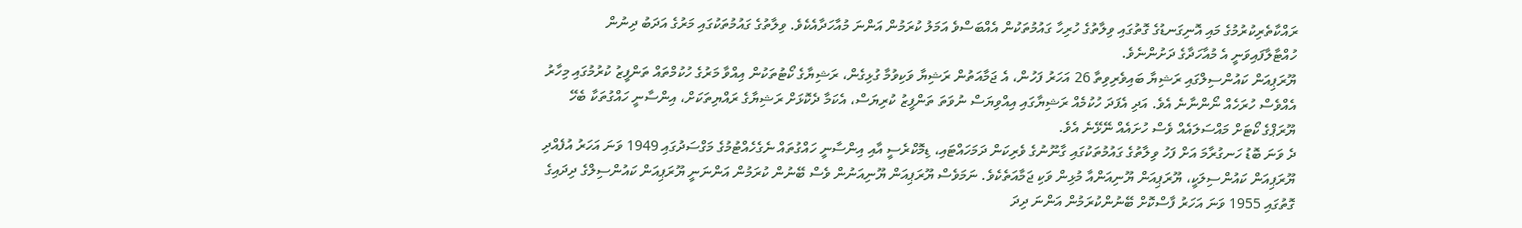ރައްކާތެރިކުރުމުގެ މައި އޮނިގަނޑުގެ ގޮތުގައި ވިލާތުގެ ހުރިހާ ގައުމުތަކުން އެއްބަސްވެ އަމަލު ކުރަމުން އަންނަ މުއާހަދާއެކެވެ. ވިލާތުގެ ގައުމުތަކުގައި މަރުގެ އަދަބު ދިނުން ހުއްޓާލާފައިވަނީ އެ މުއާހަދާގެ ދަށުންނެވެ.
ޔޫރަޕިއަން ކައުންސިލްގައި ރަޝިޔާ ބައިވެރިވިތާ 26 އަހަރު ފަހުން، އެ ޖަމާއަތުން ރަޝިޔާ ވަކިވުމާ ގުޅިގެން، ރަޝިޔާގެ ކޯޓުތަކުން އިއްވާ މަރުގެ ހުކުމްތައް ތަންފީޒު ކުރުމުގައި މިހާރު އެއްވެސް ހުރަހެއް ނޯންނާނެ އެވެ. އަދި އެފަދަ ހުކުމެއް ރަޝިޔާގައި އިއްވިޔަސް ނުވަތަ ތަންފީޒު ކުރިޔަސް، އެކަމާ ދެކޮޅަށް ރަޝިޔާގެ ރައްޔިތަކަށް، އިންސާނީ ހައްގުތަކާ ބެހޭ ޔޫރަޕްގެ ކޯޓަށް މައްސަލައެއް ވެސް ހުށައެއް ނޭޅޭނެ އެވެ.
ދެ ވަނަ ބޮޑު ހަނގުރާމަ އަށް ފަހު ވިލާތުގެ ގައުމުތަކުގައި ގާނޫނުގެ ވެރިކަން ދަމަހައްޓައި، ޑިމޮކްރެސީ އާއި އިންސާނީ ހައްގުތައް ނެގެހެއްޓުމުގެ މަގްސަދުގައި 1949 ވަނަ އަހަރު އުފެއްދި ޔޫރަޕިއަން ކައުންސިލަކީ، ޔޫރަޕިއަން ޔޫނިއަންއާ މުޅިން ވަކި ޖަމާއަތެކެވެ. ނަމަވެސް ޔޫރަޕިއަން ޔޫނިއަނުން ވެސް ބޭނުން ކުރަމުން އަންނަނީ ޔޫރަޕިއަން ކައުންސިލްގެ ދިދައިގެ ގޮތުގައި 1955 ވަނަ އަހަރު ފާސްކޮށް ބޭނުންކުރަމުން އަންނަ ދިދަ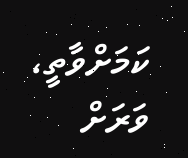ކަމަށްވާތީ، ވަރަށް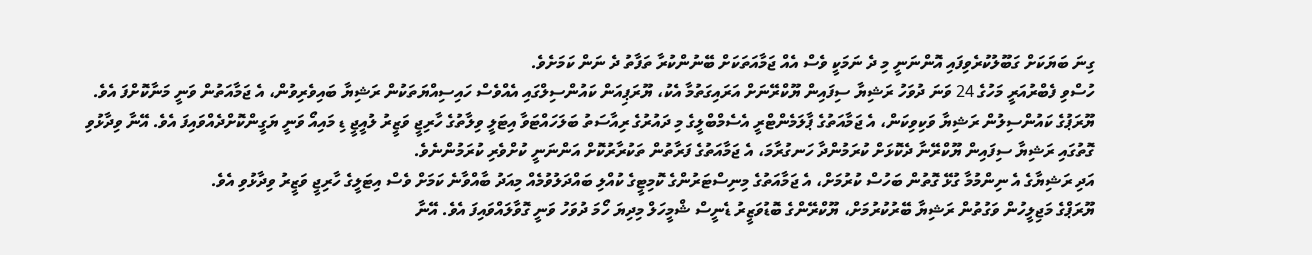ގިނަ ބަޔަކަށް ގަބޫލުކުރެވިފައި އޮންނަނީ މި ދެ ނަމަކީ ވެސް އެއް ޖަމާއަތަކަށް ބޭނުންކުރާ ތަފާތު ދެ ނަން ކަމަށެވެ.
ހުސްވި ފެބްރުއަރީ މަހުގެ 24 ވަނަ ދުވަހު ރަޝިޔާ ސިފައިން ޔޫކްރޭނަށް އަރައިގަތުމާ އެކު، ޔޫރަޕިއަން ކައުންސިލްގައި އެއްވެސް ހައިސިއްޔަތަކުން ރަޝިޔާ ބައިވެރިވުން، އެ ޖަމާއަތުން ވަނީ މަނާކޮށްފަ އެވެ.
ޔޫރަޕުގެ ކައުންސިލުން ރަޝިޔާ ވަކިވިކަން، އެ ޖަމާއަތުގެ ޕާލަމެންޓްރީ އެސެމްބްލީގެ މި ދައުރުގެ ރިއާސަތު ބަލަހައްޓަވާ އިޓަލީ ވިލާތުގެ ހާރިޖީ ވަޒީރު ލުއީޖީ ޑި މައިއޯ ވަނީ ޔަގީންކޮށްދެއްވައިފަ އެވެ. އޭނާ ވިދާޅުވި ގޮތުގައި ރަޝިޔާ ސިފައިން ޔޫކްރޭނާ ދެކޮޅަށް ކުރަމުންދާ ހަނގުރާމަ، އެ ޖަމާއަތުގެ ފަރާތުން ތަކުރާރުކޮށް އަންނަނީ ކުށްވެރި ކުރަމުންނެވެ.
އަދި ރަޝިޔާގެ އެ ނިންމުމާ ގުޅޭ ގޮތުން ބަހުސް ކުރުމަށް، އެ ޖަމާއަތުގެ މިނިސްޓަރުންގެ ކޮމިޓީގެ ކުއްލި ބައްދަލުވުމެއް މިއަދު ބާއްވާނެ ކަމަށް ވެސް އިޓަލީގެ ހާރިޖީ ވަޒީރު ވިދާޅުވި އެވެ.
ޔޫރަޕްގެ މަޖިލީހުން ވަގުތުން ރަޝިޔާ ބޭރުކުރުމަށް، ޔޫކްރޭންގެ ބޮޑުވަޒީރު ޑެނީސް ޝްމީހަލް މިދިޔަ ހޯމަ ދުވަހު ވަނީ ގޮވާލައްވައިފަ އެވެ. އޭނާ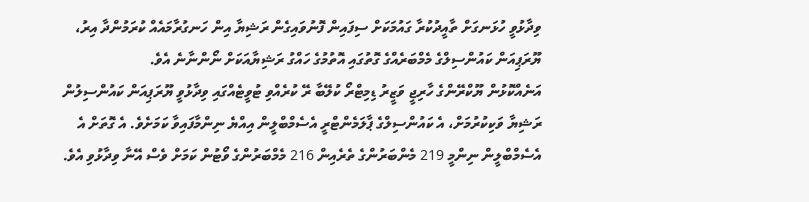ވިދާޅުވީ ހުޅަނގަށް ތާއީދުކުރާ ގައުމަކަށް ސިފައިން ފޮނުވައިގެން ރަޝިޔާ އިން ހަނގުރާމައެއް ކުރަމުންދާ އިރު، ޔޫރަޕިއަން ކައުންސިލްގެ މެމްބަރެއްގެ ގޮތުގައި އޮތުމުގެ ހައްގު ރަޝިޔާއަކަށް ނޯންނާނެ އެވެ.
އަނެއްކޮޅުން ޔޫކްރޭންގެ ހާރިޖީ ވަޒީރު ޑިމިޓްރޯ ކުލޭބާ ރޭ ކުރެއްވި ޓުވީޓެއްގައި ވިދާޅުވީ ޔޫރަޕިއަން ކައުންސިލުން ރަޝިޔާ ވަކިކުރުމަށް، އެ ކައުންސިލްގެ ޕާލަމެންޓްރީ އެސެމްބްލީން އިއްޔެ ނިންމާފައިވާ ކަމަށެވެ. އެ ގޮތަށް އެ އެސެމްބްލީން ނިންމީ 219 މެންބަރުންގެ ތެރެއިން 216 މެމްބަރުންގެ ވޯޓުން ކަމަށް ވެސް އޭނާ ވިދާޅުވި އެވެ.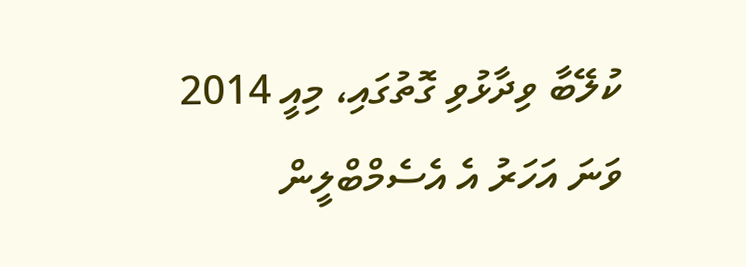ކުލޭބާ ވިދާޅުވި ގޮތުގައި، މިއީ 2014 ވަނަ އަހަރު އެ އެސެމްބްލީން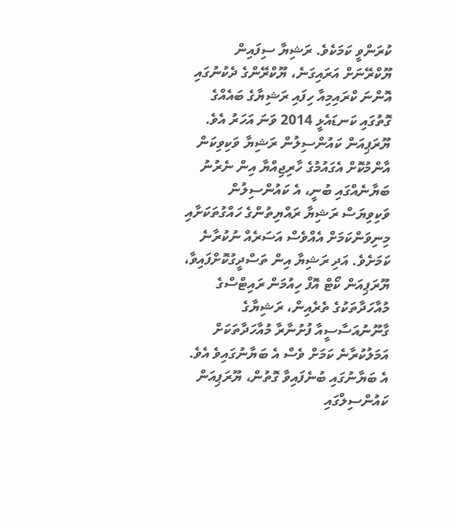ކުރަންވީ ކަމަކެވެ. ރަޝިޔާ ސިފައިން ޔޫކްރޭނަށް އަރައިގަނެ، ޔޫކްރޭންގެ ދެކުނުގައި އޮންނަ ކްރައިމިއާ ހިފައި ރަޝިޔާގެ ބައެއްގެ ގޮތުގައި ކަނޑައެޅީ 2014 ވަނަ އަހަރު އެވެ.
ޔޫރަޕިއަން ކައުންސިލުން ރަޝިޔާ ވަކިވިކަން އާންމުކޮށް އެގައުމުގެ ހާރިޖިއްޔާ އިން ނެރުނު ބަޔާނެއްގައި ބުނީ، އެ ކައުންސިލުން ވަކިވިޔަސް ރަޝިޔާ ރައްޔިތުންގެ ހައްގުތަކަށާއި މިނިވަންކަމަށް އެއްވެސް އަސަރެއް ނުކުރާނެ ކަމަށެވެ. އަދި ރަޝިޔާ އިން ތަސްދީގުކޮށްފައިވާ، ޔޫރަޕިއަން ކޯޓް އޮފް ހިއުމަން ރައިޓްސްގެ މުއާހަދާތަކުގެ ތެރެއިން، ރަޝިޔާގެ ގާނޫނުއަސާސީއާ ފުށުނާރާ މުއާހަދާތަކަށް އަމަލުކުރާނެ ކަމަށް ވެސް އެ ބަޔާނުގައިވެ އެވެ.
އެ ބަޔާނުގައި ބުނެފައިވާ ގޮތުން، ޔޫރަޕިއަން ކައުންސިލްގައި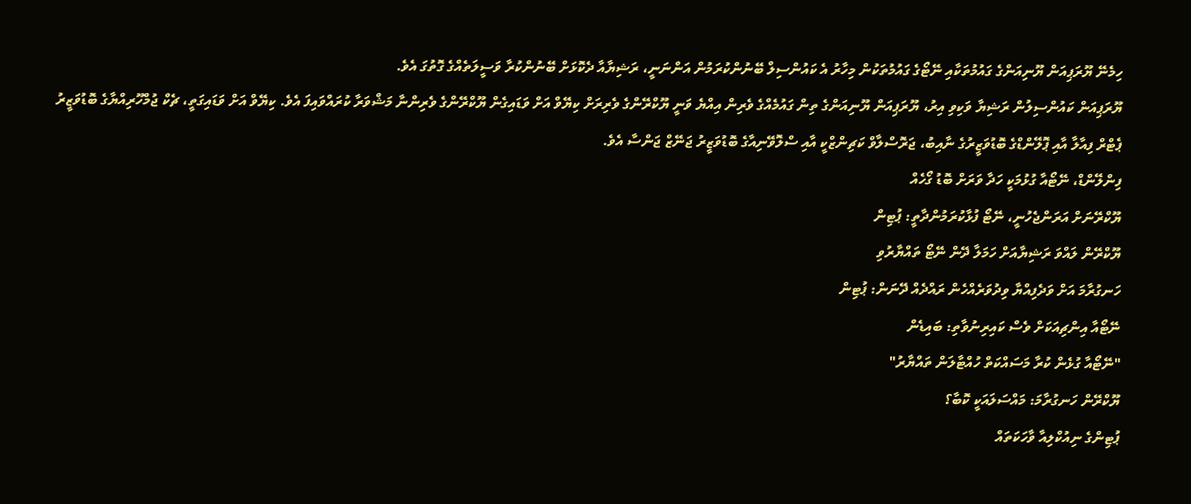ހިމެނޭ ޔޫރަޕިއަން ޔޫނިއަންގެ ގައުމުތަކާއި ނޭޓޯގެ ގައުމުތަކުން މިހާރު އެ ކައުންސިލް ބޭނުންކުރަމުން އަންނަނީ، ރަޝިޔާއާ ދެކޮޅަށް ބޭނުންކުރާ ވަސީލަތެއްގެ ގޮތުގަ އެވެ.
ޔޫރަޕިއަން ކައުންސިލުން ރަޝިޔާ ވަކިވި އިރު، ޔޫރަޕިއަން ޔޫނިއަންގެ ތިން ގައުމެއްގެ ވެރިން އިއްޔެ ވަނީ ޔޫކްރޭންގެ ވެރިރަށް ކިޔޭވް އަށް ވަޑައިގެން ޔޫކްރޭންގެ ވެރިންނާ މަޝްވަރާ ކުރައްވައިފަ އެވެ. ކިޔޭވް އަށް ވަޑައިގަތީ، ޗެކް ޖުމްހޫރިއްޔާގެ ބޮޑުވަޒީރު ޕެޓްރް ފިއާލާ އާއި ޕޮލޭންޑްގެ ބޮޑުވަޒީރުގެ ނާއިބު، ޖަރޮސްލާވް ކަޗިންޒްކީ އާއި ސްލޮވޭނިއާގެ ބޮޑުވަޒީރު ޖަނޭޒް ޖަންސާ އެވެ.
ފިންލޭންޑް، ނޭޓޯއާ ގުޅުމަކީ ހަދާ ވަރަށް ބޮޑު ގޯހެއް
ޔޫކްރޭނަށް އަރަންޖެހުނީ، ނޭޓޯ ފުޅާކުރަމުންދާތީ: ޕުޓިން
ޔޫކްރޭން ލައްވަ ރަޝިޔާއަށް ހަމަލާ ދޭން ނޭޓޯ ތައްޔާރުވި
ހަނގުރާމަ އަށް ވަދެފިއްޔާ ވިދުވަރެއްހެން ރައްދެއް ދޭނަން: ޕުޓިން
ނޭޓޯއާ އިންޗިއަކަށް ވެސް ކައިރިނުވާތި: ބައިޑެން
"ނޭޓޯއާ ގުޅެން ކުރާ މަސައްކަތް ހުއްޓާލަން ތައްޔާރު"
ޔޫކްރޭން ހަނގުރާމަ: މައްސަލައަކީ ކޮބާ؟
ޕުޓިންގެ ނިއުކްލިއާ ވާހަކަތައް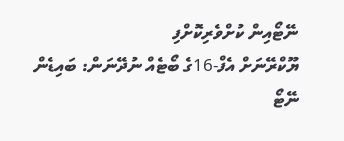ނޭޓޯއިން ކުށްވެރިކޮށްފި
ޔޫކްރޭނަށް އެފް-16ގެ ބޯޓެއް ނުދޭނަން: ބައިޑެން
ނޭޓޯ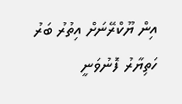އިން ޔޫކްރޭނަށް އިތުރު ބަރު ހަތިޔާރު ފޮނުވަނީ